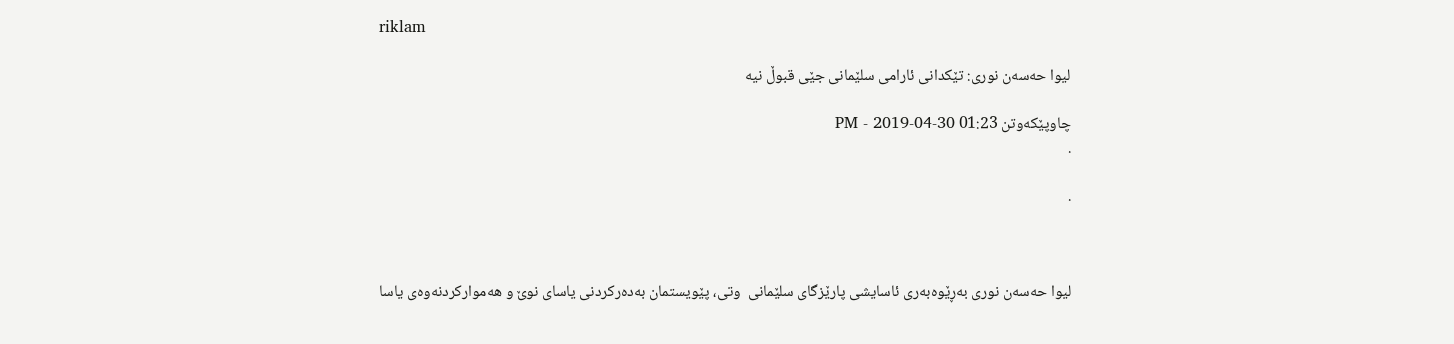riklam

لیوا حه‌سه‌ن نوری: تێكدانی ئارامی سلێمانی جێی قبوڵ نیه‌

چاوپێکەوتن 01:23 PM - 2019-04-30
.

.



لیوا حه‌سه‌ن نوری به‌ڕێوه‌به‌ری ئاسایشی پارێزگای سلێمانی  وتی، پێویستمان به‌ده‌ركردنی یاسای نوێ و هه‌مواركردنه‌وه‌ی یاسا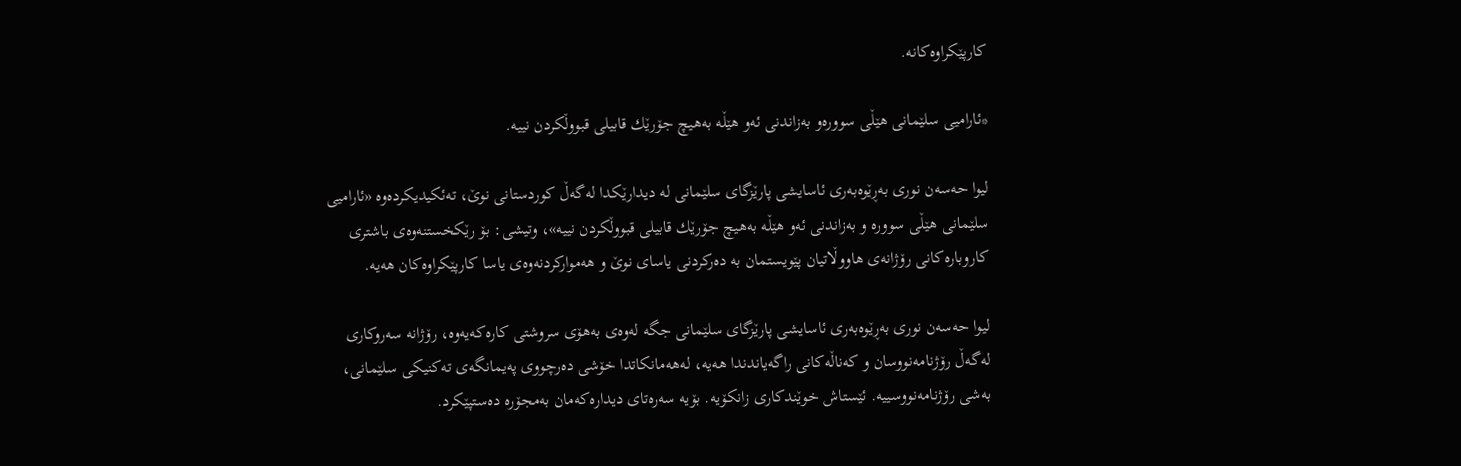كارپێكراوه‌كانه‌.

*ئارامیی سلێمانی هێڵی سووره‌و به‌زاندنی ئه‌و هێڵه‌ به‌هیچ جۆرێك قابیلی قبووڵكردن نییه‌.

لیوا حه‌سه‌ن نوری به‌ڕێوه‌به‌ری ئاسایشی پارێزگای سلێمانی له‌ دیدارێكدا له‌گه‌ڵ كوردستانی نوێ، ته‌ئكیدیكرده‌وه‌ «ئارامیی سلێمانی هێڵی سووره‌ و به‌زاندنی ئه‌و هێڵه‌ به‌هیچ جۆرێك قابیلی قبووڵكردن نییه‌»، وتیشی: بۆ رێكخستنه‌وه‌ی باشتری كاروباره‌كانی رۆژانه‌ی هاووڵاتیان پێویستمان به‌ ده‌ركردنی یاسای نوێ و هه‌مواركردنه‌وه‌ی یاسا كارپێكراوه‌كان هه‌یه‌.

لیوا حه‌سه‌ن نوری به‌ڕێوه‌به‌ری ئاسایشی پارێزگای سلێمانی جگه‌ له‌وه‌ی به‌هۆی سروشتی كاره‌كه‌یه‌وه‌، رۆژانه‌ سه‌روكاری له‌گه‌ڵ رۆژنامه‌نووسان و كه‌ناڵه‌كانی راگه‌یاندندا هه‌یه‌، له‌هه‌مانكاتدا خۆشی ده‌رچووی په‌یمانگه‌ی ته‌كنیكی سلێمانی، به‌شی رۆژنامه‌نووسییه‌. ئێستاش خوێندكاری زانكۆیه‌. بۆیه‌ سه‌ره‌تای دیداره‌كه‌مان به‌مجۆره‌ ده‌ستپێكرد.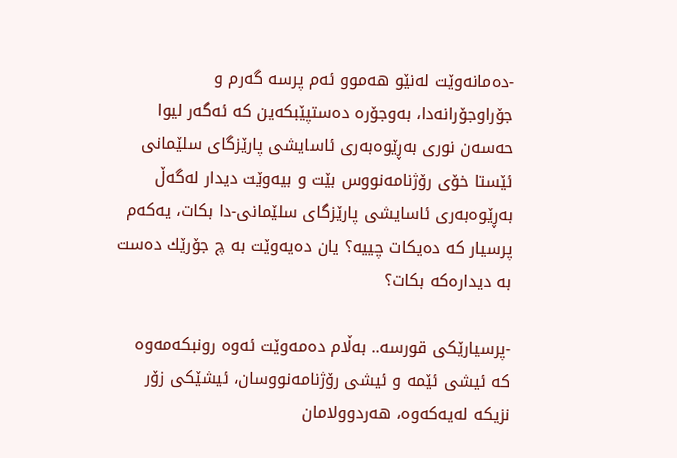-ده‌مانه‌وێت له‌نێو هه‌موو ئه‌م پرسه‌ گه‌رم و جۆراوجۆرانه‌دا، به‌وجۆره‌ ده‌ستپێبكه‌ین كه‌ ئه‌گه‌ر لیوا حه‌سه‌ن نوری به‌ڕێوه‌به‌ری ئاسایشی پارێزگای سلێمانی ئێستا خۆی رۆژنامه‌نووس بێت و بیه‌وێت دیدار له‌گه‌ڵ به‌ڕێوه‌به‌ری ئاسایشی پارێزگای سلێمانی-دا بكات، یه‌كه‌م پرسیار كه‌ ده‌یكات چییه‌؟ یان ده‌یه‌وێت به‌ چ جۆرێك ده‌ست به‌ دیداره‌كه‌ بكات؟

-پرسیارێكی قورسه‌.. به‌ڵام ده‌مه‌وێت ئه‌وه‌ رونبكه‌مه‌وه‌ كه‌ ئیشی ئێمه‌ و ئیشی رۆژنامه‌نووسان، ئیشێكی زۆر نزیكه‌ له‌یه‌كه‌وه‌، هه‌ردوولامان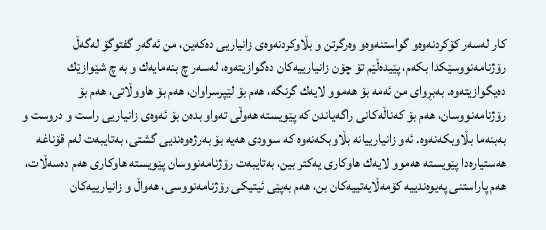كار له‌سه‌ر كۆكردنه‌وه‌و گواستنه‌وه‌و وه‌رگرتن و بڵاوكردنه‌وه‌ی زانیاریی ده‌كه‌ین، من ئه‌گه‌ر گفتوگۆ له‌گه‌ڵ رۆژنامه‌نووسێكدا بكه‌م، پێیده‌ڵێم تۆ چۆن زانیارییه‌كان ده‌گوازیته‌وه‌، له‌سه‌ر چ بنه‌مایه‌ك و به‌ چ شێوازێك ده‌یگوازیته‌وه‌. به‌بڕوای من ئه‌مه‌ بۆ هه‌موو لایه‌ك گرنگه‌، هه‌م بۆ لێپرسراوان، هه‌م بۆ هاووڵاتی، هه‌م بۆ رۆژنامه‌نووسان، هه‌م بۆ كه‌ناڵه‌كانی راگه‌یاندن كه‌ پێویسته‌ هه‌وڵی ته‌واو بده‌ن بۆ ئه‌وه‌ی زانیاریی راست و دروست و به‌بنه‌ما بڵاوبكه‌نه‌وه‌. ئه‌و زانیارییانه‌ بڵاوبكه‌نه‌وه‌ كه‌ سوودی هه‌یه‌ بۆ به‌رژه‌وه‌ندیی گشتی، به‌تایبه‌ت له‌م قۆناغه‌ هه‌ستیاره‌دا پێویسته‌ هه‌موو لایه‌ك هاوكاری یه‌كتر بین، به‌تایبه‌ت رۆژنامه‌نووسان پێویسته‌ هاوكاری هه‌م ده‌سه‌ڵات، هه‌م پاراستنی په‌یوه‌ندییه‌ كۆمه‌ڵایه‌تییه‌كان بن، هه‌م به‌پێی ئیتیكی رۆژنامه‌نووسی، هه‌واڵ و زانیارییه‌كان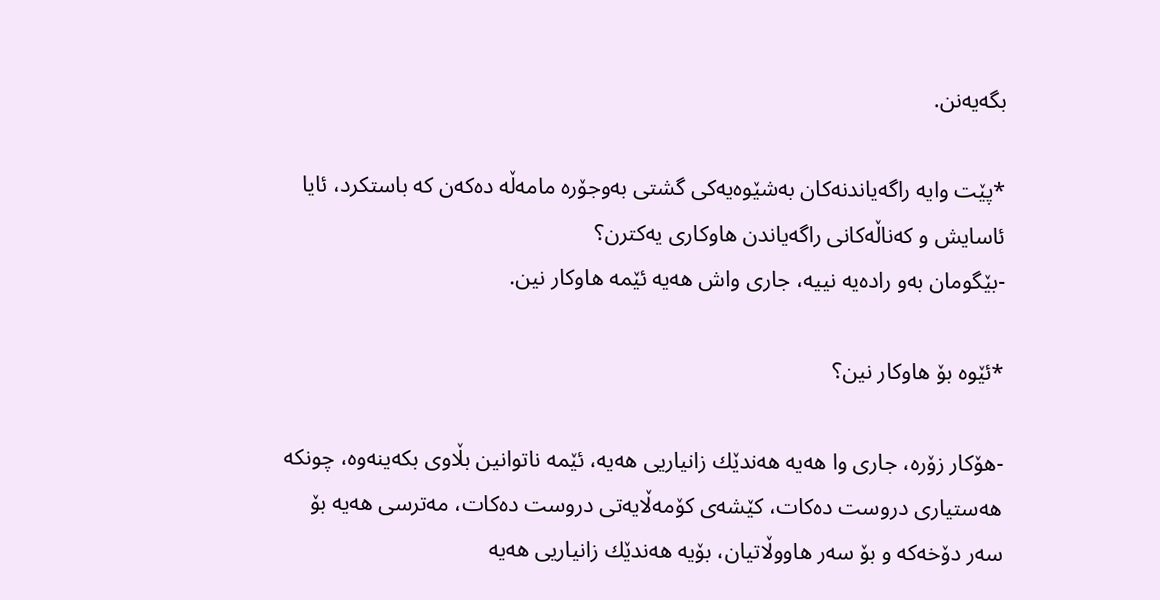بگه‌یه‌نن.

*پێت وایه‌ راگه‌یاندنه‌كان به‌شێوه‌یه‌كی گشتی به‌وجۆره‌ مامه‌ڵه‌ ده‌كه‌ن كه‌ باستكرد، ئایا ئاسایش و كه‌ناڵه‌كانی راگه‌یاندن هاوكاری یه‌كترن؟
-بێگومان به‌و راده‌یه‌ نییه‌، جاری واش هه‌یه‌ ئێمه‌ هاوكار نین.

*ئێوه‌ بۆ هاوكار نین؟

-هۆكار زۆره‌، جاری وا هه‌یه‌ هه‌ندێك زانیاریی هه‌یه‌، ئێمه‌ ناتوانین بڵاوی بكه‌ینه‌وه‌، چونكه‌ هه‌ستیاری دروست ده‌كات، كێشه‌ی كۆمه‌ڵایه‌تی دروست ده‌كات، مه‌ترسی هه‌یه‌ بۆ سه‌ر دۆخه‌كه‌ و بۆ سه‌ر هاووڵاتیان، بۆیه‌ هه‌ندێك زانیاریی هه‌یه‌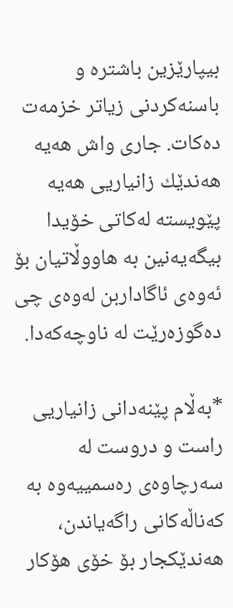بیپارێزین باشتره‌ و باسنه‌كردنی زیاتر خزمه‌ت ده‌كات. جاری واش هه‌یه‌ هه‌ندێك زانیاریی هه‌یه‌ پێویسته‌ له‌كاتی خۆیدا بیگه‌یه‌نین به‌ هاووڵاتیان بۆ ئه‌وه‌ی ئاگاداربن له‌وه‌ی چی ده‌گوزه‌رێت له‌ ناوچه‌كه‌دا.

*به‌ڵام پێنه‌دانی زانیاریی راست و دروست له‌ سه‌رچاوه‌ی ره‌سمییه‌وه‌ به‌ كه‌ناڵه‌كانی راگه‌یاندن، هه‌ندێكجار بۆ خۆی هۆكار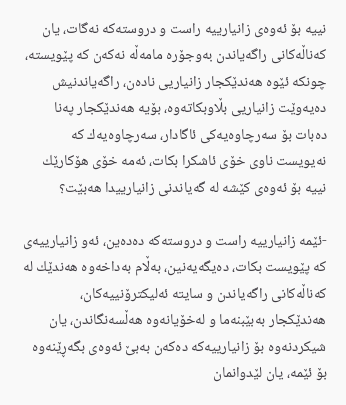نییه‌ بۆ ئه‌وه‌ی زانیارییه‌ راست و دروسته‌كه‌ نه‌گات، یان كه‌ناڵه‌كانی راگه‌یاندن به‌وجۆره‌ مامه‌ڵه‌ نه‌كه‌ن كه‌ پێویسته‌، چونكه‌ ئێوه‌ هه‌ندێكجار زانیاریی ناده‌ن، راگه‌یاندنیش ده‌یه‌وێت زانیاریی بڵاوبكاته‌وه‌، بۆیه‌ هه‌ندێكجار په‌نا ده‌بات بۆ سه‌رچاوه‌یه‌كی ئاگادار، سه‌رچاوه‌یه‌ك كه‌ نه‌یویست ناوی خۆی ئاشكرا بكات، ئه‌مه‌ خۆی هۆكارێك نییه‌ بۆ ئه‌وه‌ی كێشه‌ له‌ گه‌یاندنی زانیارییدا هه‌بێت؟

-ئێمه‌ زانیارییه‌ راست و دروسته‌كه‌ ده‌ده‌ین، ئه‌و زانیارییه‌ی كه‌ پێویست بكات، ده‌یگه‌یه‌نین، به‌ڵام به‌داخه‌وه‌ هه‌ندێك له‌ كه‌ناڵه‌كانی راگه‌یاندن و سایته‌ ئه‌لیكترۆنییه‌كان، هه‌ندێكجار به‌بێبنه‌ما و له‌خۆیانه‌وه‌ هه‌ڵسه‌نگاندن، یان شیكردنه‌وه‌ بۆ زانیارییه‌كه‌ ده‌كه‌ن به‌بێ ئه‌وه‌ی بگه‌ڕێنه‌وه‌ بۆ ئێمه‌، یان لێدوانمان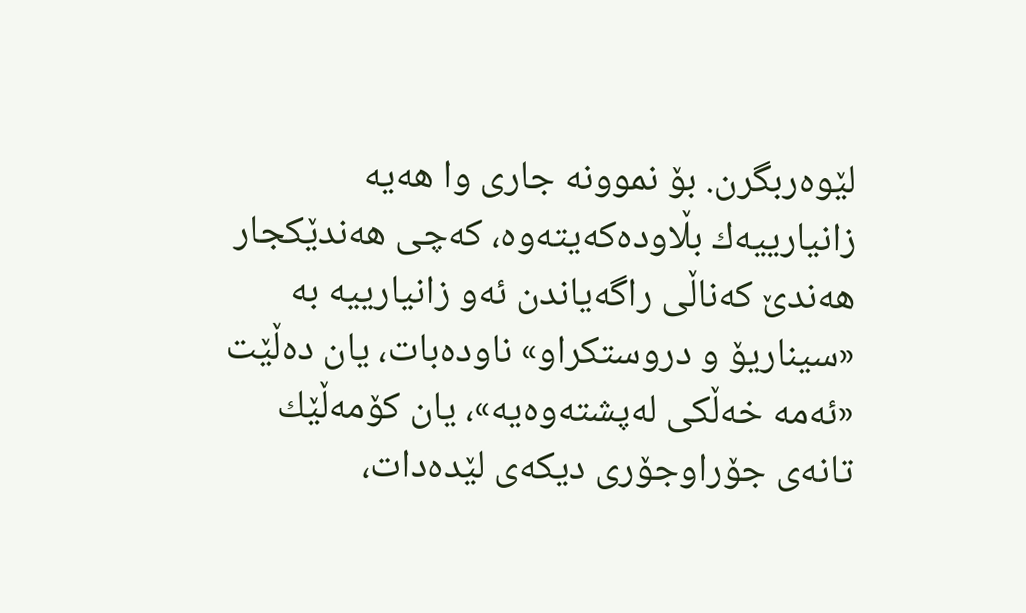لێوه‌ربگرن. بۆ نموونه‌ جاری وا هه‌یه‌ زانیارییه‌ك بڵاوده‌كه‌یته‌وه‌، كه‌چی هه‌ندێكجار هه‌ندێ كه‌ناڵی راگه‌یاندن ئه‌و زانیارییه‌ به‌ «سیناریۆ و دروستكراو» ناوده‌بات، یان ده‌ڵێت «ئه‌مه‌ خه‌ڵكی له‌پشته‌وه‌یه‌»، یان كۆمه‌ڵێك تانه‌ی جۆراوجۆری دیكه‌ی لێده‌دات،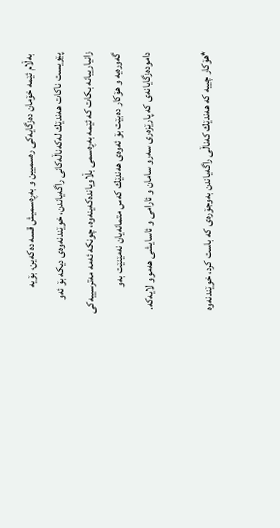به‌ڵام ئێمه‌ خۆمان ده‌زگایه‌كی ره‌سمیین و به‌ڕه‌سمیش قسه‌ ده‌كه‌ین، بۆیه‌ پێویست ناكات هه‌ندێك له‌كه‌ناڵه‌كانی راگه‌یاندن، خوێندنه‌وه‌ی دیكه‌ بۆ ئه‌و زانیارییانه‌ بكات كه‌ ئێمه‌ به‌ڕه‌سمی بڵاویانده‌كه‌ینه‌وه‌، چونكه‌ ئه‌مه‌ مه‌ترسییه‌كی گه‌وره‌یه‌ و هۆكار ده‌بێت بۆ ئه‌وه‌ی هه‌ندێك كه‌س متمانه‌یان نه‌مێنێت به‌و داموده‌زگایانه‌ی كه‌ پارێزه‌ری سه‌رو سامان و ئارامی و ئاسایشی هه‌موو لایه‌كه‌.

*هۆكار چییه‌ كه‌ هه‌ندێك كه‌ناڵی راگه‌یاندن به‌وجۆره‌ی كه‌ باست كرد، خوێندنه‌وه‌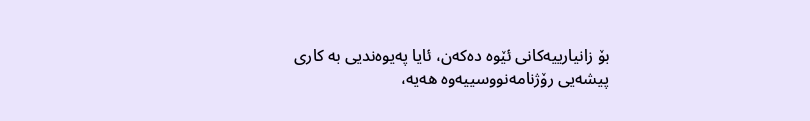بۆ زانیارییه‌كانی ئێوه‌ ده‌كه‌ن، ئایا په‌یوه‌ندیی به‌ كاری پیشه‌یی رۆژنامه‌نووسییه‌وه‌ هه‌یه‌،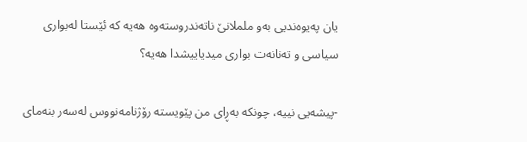یان په‌یوه‌ندیی به‌و ململانێ ناته‌ندروسته‌وه‌ هه‌یه‌ كه‌ ئێستا له‌بواری سیاسی و ته‌نانه‌ت بواری میدیاییشدا هه‌یه‌؟

-پیشه‌یی نییه‌، چونكه‌ به‌ڕای من پێویسته‌ رۆژنامه‌نووس له‌سه‌ر بنه‌مای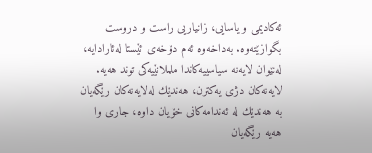ئه‌كادیمی و یاسایی، زانیاریی راست و دروست بگوازێته‌وه‌. به‌داخه‌وه‌ ئه‌م دۆخه‌ی ئێستا له‌ئارادایه‌، له‌نێوان لایه‌نه‌ سیاسییه‌كاندا ململانێیه‌كی توند هه‌یه‌. لایه‌نه‌كان دژی یه‌كترن، هه‌ندێك له‌لایه‌نه‌كان رێگه‌یان به‌ هه‌ندێك له‌ ئه‌ندامه‌كانی خۆیان داوه‌، جاری وا هه‌یه‌ رێگه‌یان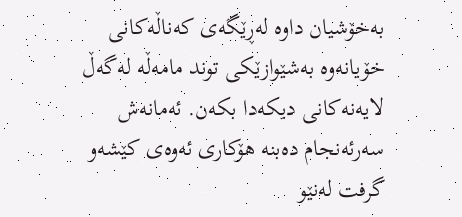به‌خۆشیان داوه‌ له‌ڕێگه‌ی كه‌ناڵه‌كانی خۆیانه‌وه‌ به‌شێوازێكی توند مامه‌ڵه‌ له‌گه‌ڵ لایه‌نه‌كانی دیكه‌دا بكه‌ن. ئه‌مانه‌ش سه‌رئه‌نجام ده‌بنه‌ هۆكاری ئه‌وه‌ی كێشه‌و گرفت له‌نێو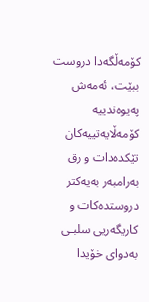كۆمه‌ڵگه‌دا دروست ببێت، ئه‌مه‌ش په‌یوه‌ندییه‌ كۆمه‌ڵایه‌تییه‌كان تێكده‌دات و رق به‌رامبه‌ر به‌یه‌كتر دروستده‌كات و كاریگه‌ریی سلبـی به‌دوای خۆیدا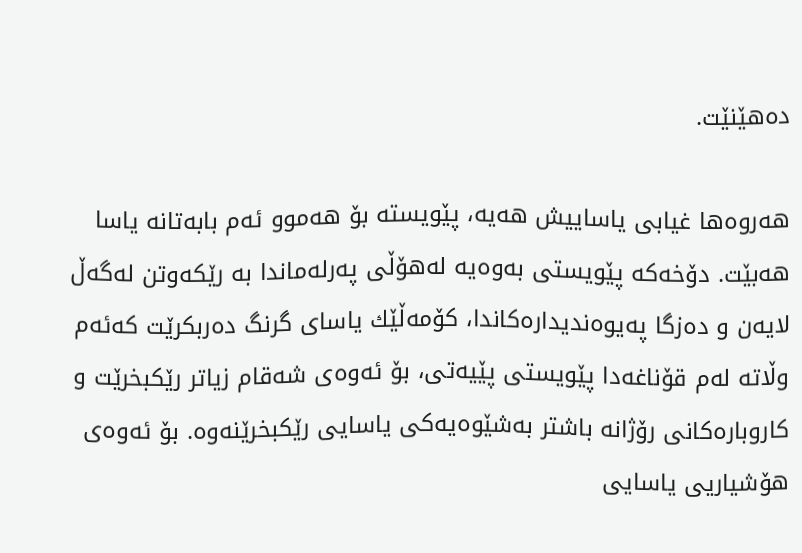ده‌هێنێت.

هه‌روه‌ها غیابی یاساییش هه‌یه‌، پێویسته‌ بۆ هه‌موو ئه‌م بابه‌تانه‌ یاسا هه‌بێت. دۆخه‌كه‌ پێویستی به‌وه‌یه‌ له‌هۆڵی په‌رله‌ماندا به‌ رێكه‌وتن له‌گه‌ڵ لایه‌ن و ده‌زگا په‌یوه‌ندیداره‌كاندا، كۆمه‌ڵێك یاسای گرنگ ده‌ربكرێت كه‌ئه‌م وڵاته‌ له‌م قۆناغه‌دا پێویستی پێیه‌تی، بۆ ئه‌وه‌ی شه‌قام زیاتر رێكبخرێت و كاروباره‌كانی رۆژانه‌ باشتر به‌شێوه‌یه‌كی یاسایی رێكبخرێنه‌وه‌. بۆ ئه‌وه‌ی هۆشیاریی یاسایی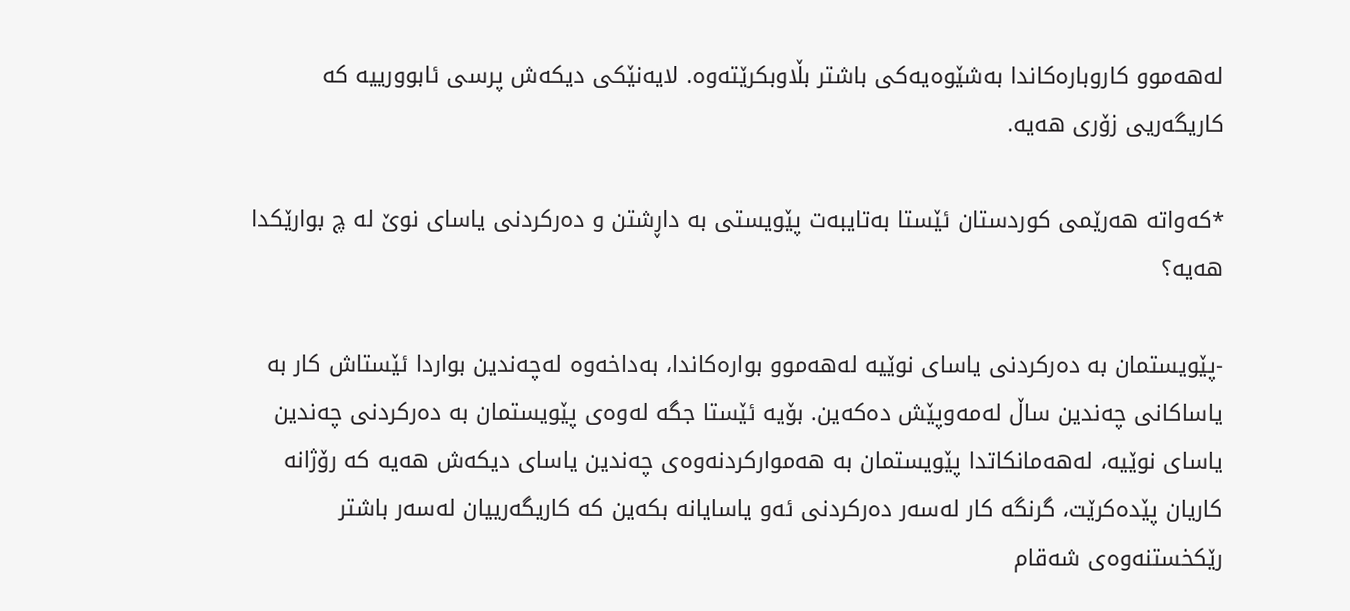له‌هه‌موو كاروباره‌كاندا به‌شێوه‌یه‌كی باشتر بڵاوبكرێته‌وه‌. لایه‌نێكی دیكه‌ش پرسی ئابوورییه‌ كه‌ كاریگه‌ریی زۆری هه‌یه‌.

*كه‌واته‌ هه‌رێمی كوردستان ئێستا به‌تایبه‌ت پێویستی به‌ داڕشتن و ده‌ركردنی یاسای نوێ له‌ چ بوارێكدا هه‌یه‌؟

-پێویستمان به‌ ده‌ركردنی یاسای نوێیه‌ له‌هه‌موو بواره‌كاندا، به‌داخه‌وه‌ له‌چه‌ندین بواردا ئێستاش كار به‌ یاساكانی چه‌ندین ساڵ له‌مه‌وپێش ده‌كه‌ین. بۆیه‌ ئێستا جگه‌ له‌وه‌ی پێویستمان به‌ ده‌ركردنی چه‌ندین یاسای نوێیه‌، له‌هه‌مانكاتدا پێویستمان به‌ هه‌مواركردنه‌وه‌ی چه‌ندین یاسای دیكه‌ش هه‌یه‌ كه‌ رۆژانه‌ كاریان پێده‌كرێت، گرنگه‌ كار له‌سه‌ر ده‌ركردنی ئه‌و یاسایانه‌ بكه‌ین كه‌ كاریگه‌رییان له‌سه‌ر باشتر رێكخستنه‌وه‌ی شه‌قام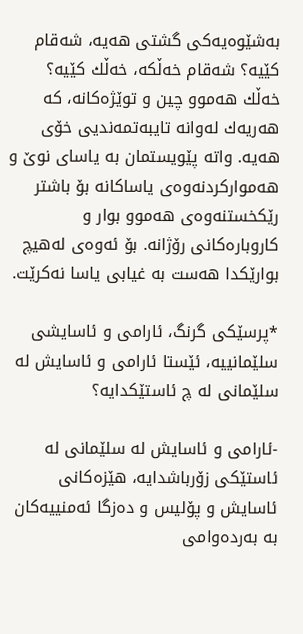به‌شێوه‌یه‌كی گشتی هه‌یه‌، شه‌قام كێیه‌؟ شه‌قام خه‌ڵكه‌، خه‌ڵك كێیه‌؟ خه‌ڵك هه‌موو چین و توێژه‌كانه‌، كه‌ هه‌ریه‌ك له‌وانه‌ تایبه‌تمه‌ندیی خۆی هه‌یه‌. واته‌ پێویستمان به‌ یاسای نوێ و هه‌مواركردنه‌وه‌ی یاساكانه‌ بۆ باشتر رێكخستنه‌وه‌ی هه‌موو بوار و كاروباره‌كانی رۆژانه‌. بۆ ئه‌وه‌ی له‌هیچ بوارێكدا هه‌ست به‌ غیابی یاسا نه‌كرێت.

*پرسێكی گرنگ، ئارامی و ئاسایشی سلێمانییه‌، ئێستا ئارامی و ئاسایش له‌ سلێمانی له‌ چ ئاستێكدایه‌؟

-ئارامی و ئاسایش له‌ سلێمانی له‌ ئاستێكی زۆرباشدایه‌، هێزه‌كانی ئاسایش و پۆلیس و ده‌زگا ئه‌منییه‌كان به‌ به‌رده‌وامی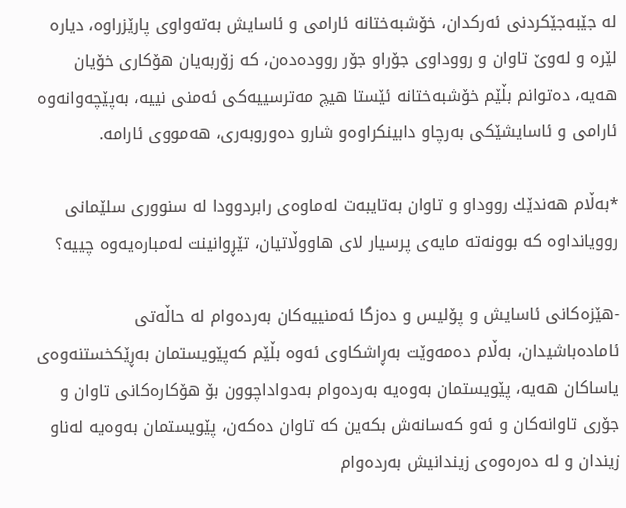له‌ جێبه‌جێكردنی ئه‌ركدان، خۆشبه‌ختانه‌ ئارامی و ئاسایش به‌ته‌واوی پارێزراوه‌، دیاره‌ لێره‌ و له‌وێ تاوان و رووداوی جۆراو جۆر رووده‌ده‌ن، كه‌ زۆربه‌یان هۆكاری خۆیان هه‌یه‌، ده‌توانم بڵێم خۆشبه‌ختانه‌ ئێستا هیچ مه‌ترسییه‌كی ئه‌منی نییه‌، به‌پێچه‌وانه‌وه‌ ئارامی و ئاسایشێكی به‌رچاو دابینكراوه‌و شارو ده‌وروبه‌ری، هه‌مووی ئارامه‌.

*به‌ڵام هه‌ندێك رووداو و تاوان به‌تایبه‌ت له‌ماوه‌ی رابردوودا له‌ سنووری سلێمانی روویانداوه‌ كه‌ بوونه‌ته‌ مایه‌ی پرسیار لای هاووڵاتیان، تێڕوانینت له‌مباره‌یه‌وه‌ چییه‌؟

-هێزه‌كانی ئاسایش و پۆلیس و ده‌زگا ئه‌منییه‌كان به‌رده‌وام له‌ حاڵه‌تی ئاماده‌باشیدان، به‌ڵام ده‌مه‌وێت به‌ڕاشكاوی ئه‌وه‌ بڵێم كه‌پێویستمان به‌ڕێكخستنه‌وه‌ی یاساكان هه‌یه‌، پێویستمان به‌وه‌یه‌ به‌رده‌وام به‌دواداچوون بۆ هۆكاره‌كانی تاوان و جۆری تاوانه‌كان و ئه‌و كه‌سانه‌ش بكه‌ین كه‌ تاوان ده‌كه‌ن، پێویستمان به‌وه‌یه‌ له‌ناو زیندان و له‌ ده‌ره‌وه‌ی زیندانیش به‌رده‌وام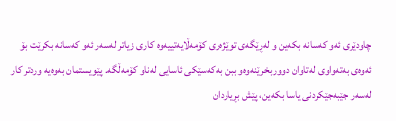چاودێری ئه‌و كه‌سانه‌ بكه‌ین و له‌ڕێگه‌ی توێژه‌ری كۆمه‌ڵایه‌تییه‌وه‌ كاری زیاتر له‌سه‌ر ئه‌و كه‌سانه‌ بكرێت بۆ ئه‌وه‌ی به‌ته‌واوی له‌تاوان دووربخرێنه‌وه‌و ببن به‌كه‌سێكی ئاسایی له‌ناو كۆمه‌ڵگه‌. پێویستمان به‌وه‌یه‌ وردتر كار له‌سه‌ر جێبه‌جێكردنی یاسا بكه‌ین، پێش بڕیاردان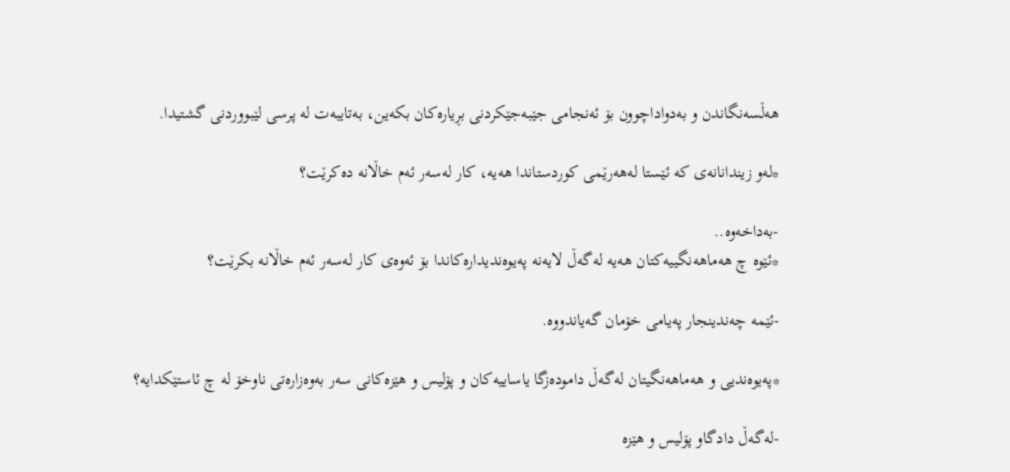هه‌ڵسه‌نگاندن و به‌دواداچوون بۆ ئه‌نجامی جێبه‌جێكردنی بڕیاره‌كان بكه‌ین، به‌تایبه‌ت له‌ پرسی لێبووردنی گشتیدا.

*له‌و زیندانانه‌ی كه‌ ئێستا له‌هه‌رێمی كوردستاندا هه‌یه‌، كار له‌سه‌ر ئه‌م خاڵانه‌ ده‌كرێت؟

-به‌داخه‌وه‌..
*ئێوه‌ چ هه‌ماهه‌نگییه‌كتان هه‌یه‌ له‌گه‌ڵ لایه‌نه‌ په‌یوه‌ندیداره‌كاندا بۆ ئه‌وه‌ی كار له‌سه‌ر ئه‌م خاڵانه‌ بكرێت؟

-ئێمه‌ چه‌ندینجار په‌یامی خۆمان گه‌یاندووه‌.

*په‌یوه‌ندیی و هه‌ماهه‌نگیتان له‌گه‌ڵ داموده‌زگا یاساییه‌كان و پۆلیس و هێزه‌كانی سه‌ر به‌وه‌زاره‌تی ناوخۆ له‌ چ ئاستێكدایه‌؟

-له‌گه‌ڵ دادگاو پۆلیس و هێزه‌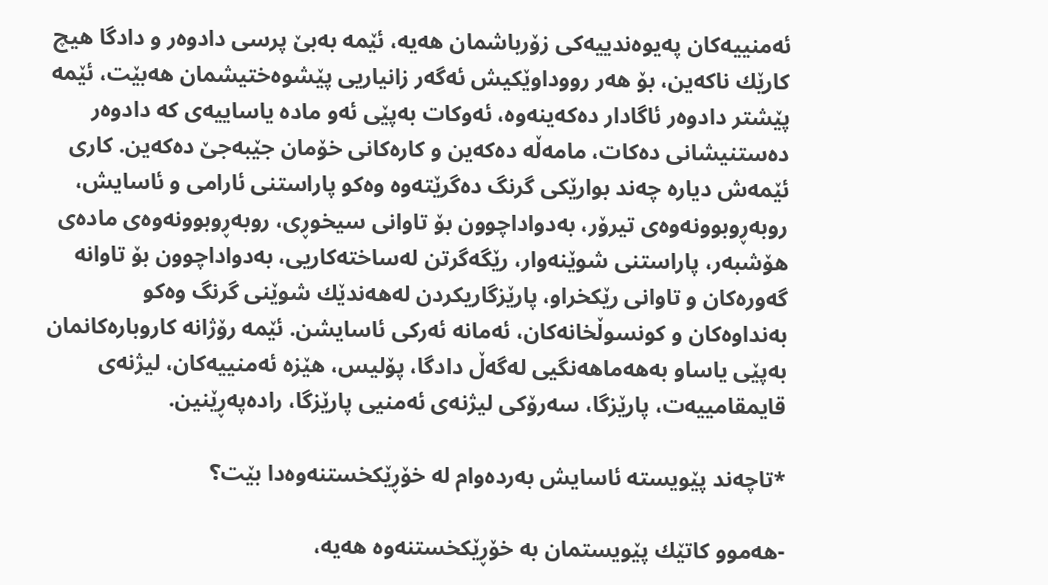ئه‌منییه‌كان په‌یوه‌ندییه‌كی زۆرباشمان هه‌یه‌، ئێمه‌ به‌بێ پرسی دادوه‌ر و دادگا هیچ كارێك ناكه‌ین، بۆ هه‌ر رووداوێكیش ئه‌گه‌ر زانیاریی پێشوه‌ختیشمان هه‌بێت، ئێمه‌ پێشتر دادوه‌ر ئاگادار ده‌كه‌ینه‌وه‌، ئه‌وكات به‌پێی ئه‌و ماده‌ یاساییه‌ی كه‌ دادوه‌ر ده‌ستنیشانی ده‌كات، مامه‌ڵه‌ ده‌كه‌ین و كاره‌كانی خۆمان جێبه‌جێ ده‌كه‌ین. كاری ئێمه‌ش دیاره‌ چه‌ند بوارێكی گرنگ ده‌گرێته‌وه‌ وه‌كو پاراستنی ئارامی و ئاسایش، روبه‌ڕوبوونه‌وه‌ی تیرۆر، به‌دواداچوون بۆ تاوانی سیخوڕی، روبه‌ڕوبوونه‌وه‌ی ماده‌ی هۆشبه‌ر، پاراستنی شوێنه‌وار، رێگه‌گرتن له‌ساخته‌كاریی، به‌دواداچوون بۆ تاوانه‌ گه‌وره‌كان و تاوانی رێكخراو، پارێزگاریكردن له‌هه‌ندێك شوێنی گرنگ وه‌كو به‌نداوه‌كان و كونسوڵخانه‌كان، ئه‌مانه‌ ئه‌ركی ئاسایشن. ئێمه‌ رۆژانه‌ كاروباره‌كانمان به‌پێی یاساو به‌هه‌ماهه‌نگیی له‌گه‌ڵ دادگا، پۆلیس، هێزه‌ ئه‌منییه‌كان، لیژنه‌ی قایمقامییه‌ت، پارێزگا، سه‌رۆكی لیژنه‌ی ئه‌منیی پارێزگا، راده‌په‌ڕێنین.

*تاچه‌ند پێویسته‌ ئاسایش به‌رده‌وام له‌ خۆڕێكخستنه‌وه‌دا بێت؟

-هه‌موو كاتێك پێویستمان به‌ خۆڕێكخستنه‌وه‌ هه‌یه‌،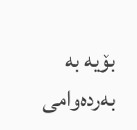بۆیه‌ به‌ به‌رده‌وامی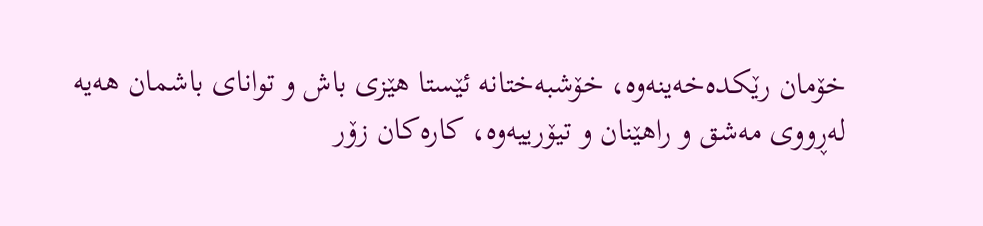خۆمان رێكده‌خه‌ینه‌وه‌، خۆشبه‌ختانه‌ ئێستا هێزی باش و توانای باشمان هه‌یه‌ له‌ڕووی مه‌شق و راهێنان و تیۆرییه‌وه‌، كاره‌كان زۆر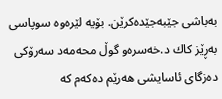به‌باشی جێبه‌جێده‌كرێن. بۆیه‌ لێره‌وه‌ سوپاسی به‌ڕێز كاك د.خه‌سره‌و گوڵ محه‌مه‌د سه‌رۆكی ده‌زگای ئاسایشی هه‌رێم ده‌كه‌م كه‌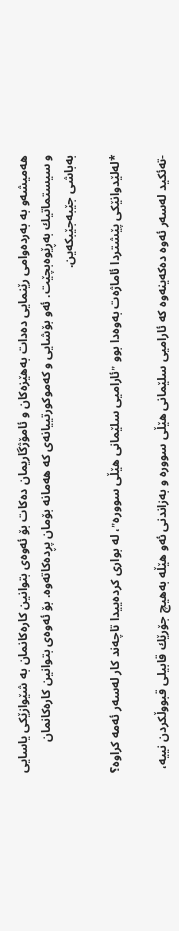هه‌میشه‌و به‌ به‌رده‌وامی رێنمایی ده‌دات به‌هێزه‌كان و ئامۆژگاریمان ده‌كات بۆ ئه‌وه‌ی بتوانین كاره‌كانمان به‌ شێوازێكی یاسایی و سیستماتیك به‌ڕێوه‌بچێت. ئه‌و بۆشایی و كه‌موكورتییانه‌ی كه‌ هه‌مانه‌ بۆمان پڕده‌كاته‌وه‌. بۆ ئه‌وه‌ی بتوانین كاره‌كانمان به‌باشی جێبه‌جێبكه‌ین.

*له‌لێدوانێكی پێشتردا ئاماژه‌ت به‌وه‌دا بوو ״ئارامیی سلێمانی هێڵی سووره‌״، له‌ بواری كرده‌ییدا تاچه‌ند كار له‌سه‌ر ئه‌مه‌ كراوه‌؟

-ته‌ئكید له‌سه‌ر ئه‌وه‌ ده‌كه‌ینه‌وه‌ كه‌ ئارامیی سلێمانی هێڵی سووره‌ و به‌زاندنی ئه‌و هێڵه‌ به‌هیچ جۆرێك قابیلی قبووڵكردن نییه‌،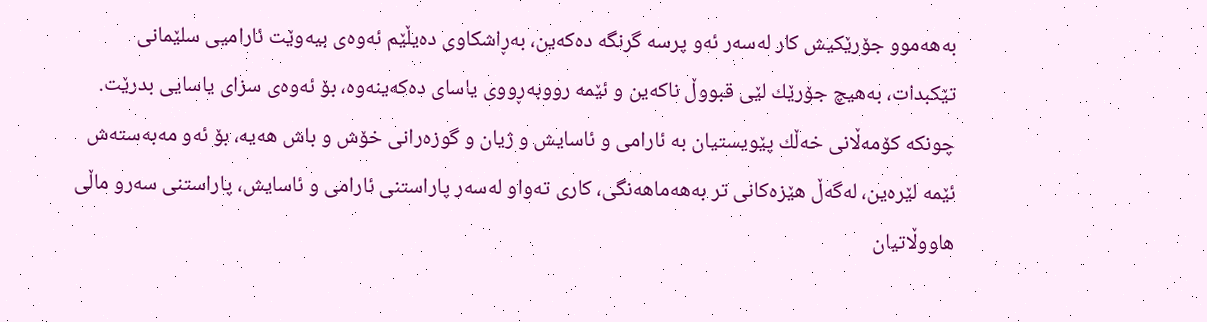به‌هه‌موو جۆرێكیش كار له‌سه‌ر ئه‌و پرسه‌ گرنگه‌ ده‌كه‌ین، به‌ڕاشكاوی ده‌یڵێم ئه‌وه‌ی بیه‌وێت ئارامیی سلێمانی تێكبدات، به‌هیچ جۆرێك لێی قبووڵ ناكه‌ین و ئێمه‌ رووبه‌ڕووی یاسای ده‌كه‌ینه‌وه‌، بۆ ئه‌وه‌ی سزای یاسایی بدرێت. چونكه‌ كۆمه‌ڵانی خه‌ڵك پێویستیان به‌ ئارامی و ئاسایش و ژیان و گوزه‌رانی خۆش و باش هه‌یه‌، بۆ ئه‌و مه‌به‌سته‌ش ئێمه‌ لێره‌ین، له‌گه‌ڵ هێزه‌كانی تر به‌هه‌ماهه‌نگی، كاری ته‌واو له‌سه‌ر پاراستنی ئارامی و ئاسایش، پاراستنی سه‌رو ماڵی هاووڵاتیان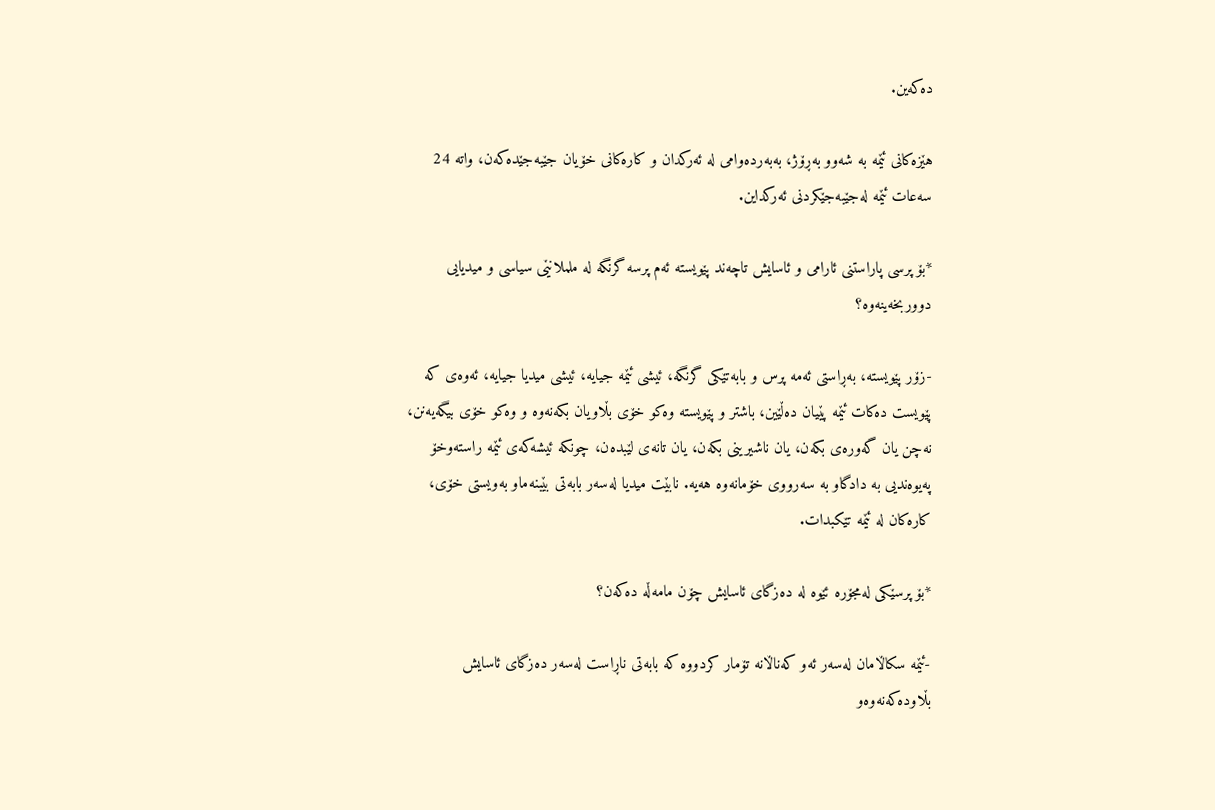ده‌كه‌ین.

هێزه‌كانی ئێمه‌ به‌ شه‌وو به‌ڕۆژ، به‌به‌رده‌وامی له‌ ئه‌ركدان و كاره‌كانی خۆیان جێبه‌جێده‌كه‌ن، واته‌ 24 سه‌عات ئێمه‌ له‌جێبه‌جێكردنی ئه‌ركداین.

*بۆ پرسی پاراستنی ئارامی و ئاسایش تاچه‌ند پێویسته‌ ئه‌م پرسه‌ گرنگه‌ له‌ ململانێی سیاسی و میدیایی دووربخه‌ینه‌وه‌؟

-زۆر پێویسته‌، به‌ڕاستی ئه‌مه‌ پرس و بابه‌تێكی گرنگه‌، ئیشی ئێمه‌ جیایه‌، ئیشی میدیا جیایه‌، ئه‌وه‌ی كه‌ پێویست ده‌كات ئێمه‌ پێیان ده‌ڵێین، باشتر و پێویسته‌ وه‌كو خۆی بڵاویان بكه‌نه‌وه‌ و وه‌كو خۆی بیگه‌یه‌نن، نه‌چن یان گه‌وره‌ی بكه‌ن، یان ناشیرینی بكه‌ن، یان تانه‌ی لێبده‌ن، چونكه‌ ئیشه‌كه‌ی ئێمه‌ راسته‌وخۆ په‌یوه‌ندیی به‌ دادگاو به‌ سه‌رووی خۆمانه‌وه‌ هه‌یه‌. نابێت میدیا له‌سه‌ر بابه‌تی بێبنه‌ماو به‌ویستی خۆی، كاره‌كان له‌ ئێمه‌ تێكبدات.

*بۆ پرسێكی له‌مجۆره‌ ئێوه‌ له‌ ده‌زگای ئاسایش چۆن مامه‌ڵه‌ ده‌كه‌ن؟

-ئێمه‌ سكاڵامان له‌سه‌ر ئه‌و كه‌ناڵانه‌ تۆمار كردووه‌ كه‌ بابه‌تی ناڕاست له‌سه‌ر ده‌زگای ئاسایش بڵاوده‌كه‌نه‌وه‌و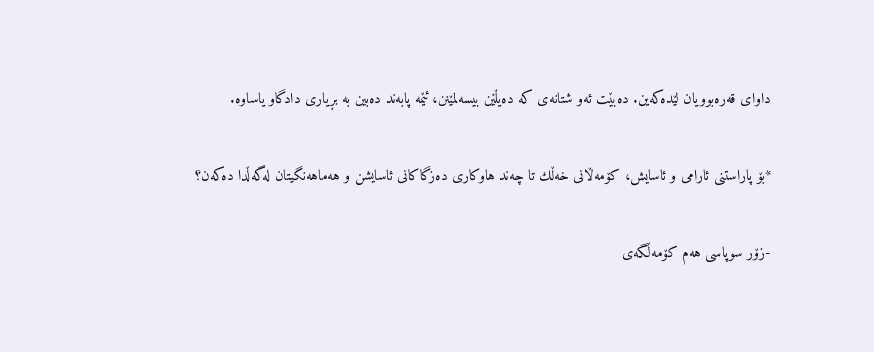داوای قه‌ره‌بوویان لێده‌كه‌ین. ده‌بێت ئه‌و شتانه‌ی كه‌ ده‌یڵێن بیسه‌لمێنن، ئێمه‌ پابه‌ند ده‌بین به‌ بڕیاری دادگاو یاساوه‌.

*بۆ پاراستنی ئارامی و ئاسایش، كۆمه‌ڵانی خه‌ڵك تا چه‌ند هاوكاری ده‌زگاكانی ئاسایشن و هه‌ماهه‌نگیتان له‌گه‌ڵدا ده‌كه‌ن؟

-زۆر سوپاسی هه‌م كۆمه‌ڵگه‌ی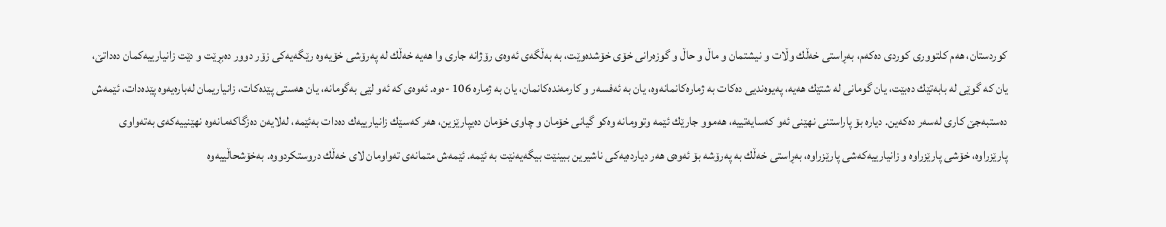كوردستان، هه‌م كلتووری كوردی ده‌كه‌م، به‌ڕاستی خه‌ڵك وڵات و نیشتمان و ماڵ و حاڵ و گوزه‌رانی خۆی خۆشده‌وێت، به‌ به‌ڵگه‌ی ئه‌وه‌ی رۆژانه‌ جاری وا هه‌یه‌ خه‌ڵك له‌ په‌رۆشی خۆیه‌وه‌ رێگه‌یه‌كی زۆر دوور ده‌بڕێت و دێت زانیارییه‌كمان ده‌داتێ، یان كه‌ گوێی له‌ بابه‌تێك ده‌بێت، یان گومانی له‌ شتێك هه‌یه‌، په‌یوه‌ندیی ده‌كات به‌ ژماره‌كانمانه‌وه‌، یان به‌ ئه‌فسه‌ر و كارمه‌نده‌كانمان، یان به‌ ژماره‌ 106 -ه‌وه‌. ئه‌وه‌ی كه‌ ئه‌و لێی به‌گومانه‌، یان هه‌ستی پێده‌كات، زانیاریمان له‌باره‌یه‌وه‌ پێده‌دات، ئێمه‌ش ده‌ستبه‌جێ كاری له‌سه‌ر ده‌كه‌ین. دیاره‌ بۆ پاراستنی نهێنی ئه‌و كه‌سایه‌تییه‌، هه‌موو جارێك ئێمه‌ وتوومانه‌ وه‌كو گیانی خۆمان و چاوی خۆمان ده‌یپارێزین، هه‌ر كه‌سێك زانیارییه‌ك ده‌دات به‌ئێمه‌، له‌لایه‌ن ده‌زگاكه‌مانه‌وه‌ نهێنییه‌كه‌ی به‌ته‌واوی پارێزراوه‌، خۆشی پارێزراوه‌ و زانیارییه‌كه‌شی پارێزراوه‌، به‌ڕاستی خه‌ڵك به‌ په‌رۆشه‌ بۆ ئه‌وه‌ی هه‌ر دیارده‌یه‌كی ناشیرین ببینێت بیگه‌یه‌نێت به‌ ئێمه‌. ئێمه‌ش متمانه‌ی ته‌واومان لای خه‌ڵك دروستكردووه‌. به‌خۆشحاڵییه‌وه‌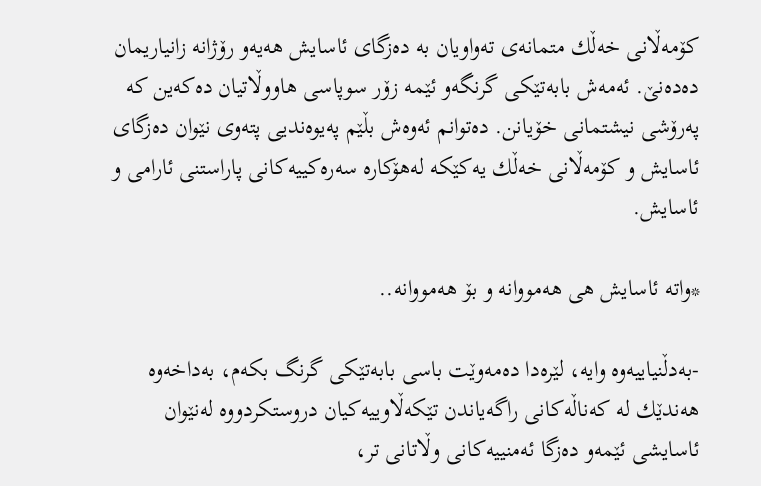كۆمه‌ڵانی خه‌ڵك متمانه‌ی ته‌واویان به‌ ده‌زگای ئاسایش هه‌یه‌و رۆژانه‌ زانیاریمان ده‌ده‌نێ. ئه‌مه‌ش بابه‌تێكی گرنگه‌و ئێمه‌ زۆر سوپاسی هاووڵاتیان ده‌كه‌ین كه‌ په‌رۆشی نیشتمانی خۆیانن. ده‌توانم ئه‌وه‌ش بڵێم په‌یوه‌ندیی پته‌وی نێوان ده‌زگای ئاسایش و كۆمه‌ڵانی خه‌ڵك یه‌كێكه‌ له‌هۆكاره‌ سه‌ره‌كییه‌كانی پاراستنی ئارامی و ئاسایش.

*واته‌ ئاسایش هی هه‌مووانه‌ و بۆ هه‌مووانه‌..

-به‌دڵنیاییه‌وه‌ وایه‌، لێره‌دا ده‌مه‌وێت باسی بابه‌تێكی گرنگ بكه‌م، به‌داخه‌وه‌ هه‌ندێك له‌ كه‌ناڵه‌كانی راگه‌یاندن تێكه‌ڵاوییه‌كیان دروستكردووه‌ له‌نێوان ئاسایشی ئێمه‌و ده‌زگا ئه‌منییه‌كانی وڵاتانی تر،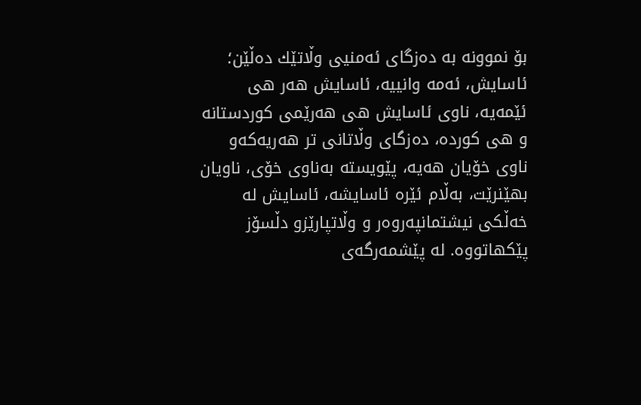بۆ نموونه‌ به‌ ده‌زگای ئه‌منیی وڵاتێك ده‌ڵێن؛ ئاسایش، ئه‌مه‌ وانییه‌، ئاسایش هه‌ر هی ئێمه‌یه‌، ناوی ئاسایش هی هه‌رێمی كوردستانه‌ و هی كورده‌، ده‌زگای وڵاتانی تر هه‌ریه‌كه‌و ناوی خۆیان هه‌یه‌، پێویسته‌ به‌ناوی خۆی، ناویان بهێنرێت، به‌ڵام ئێره‌ ئاسایشه‌، ئاسایش له‌ خه‌ڵكی نیشتمانپه‌روه‌ر و وڵاتپارێزو دڵسۆز پێكهاتووه‌. له‌ پێشمه‌رگه‌ی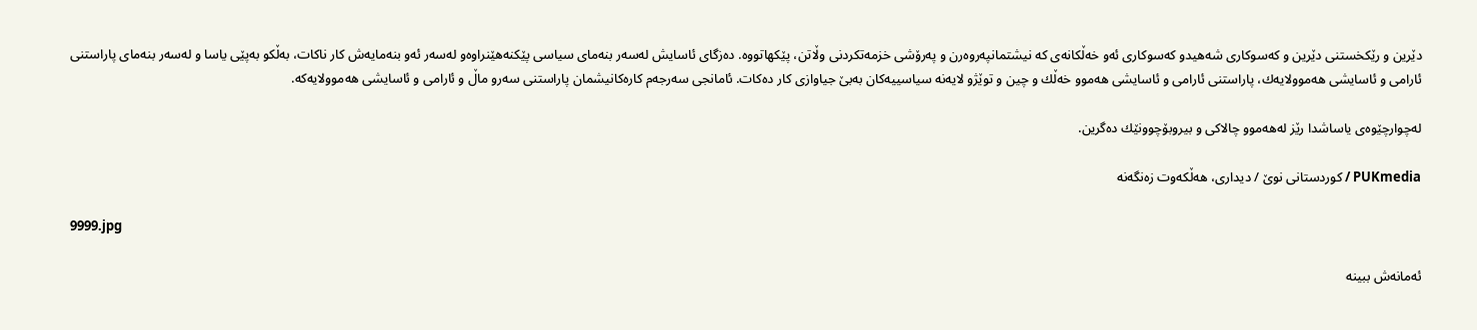دێرین و رێكخستنی دێرین و كه‌سوكاری شه‌هیدو كه‌سوكاری ئه‌و خه‌ڵكانه‌ی كه‌ نیشتمانپه‌روه‌رن و په‌رۆشی خزمه‌تكردنی وڵاتن، پێكهاتووه‌. ده‌زگای ئاسایش له‌سه‌ر بنه‌مای سیاسی پێكنه‌هێنراوه‌و له‌سه‌ر ئه‌و بنه‌مایه‌ش كار ناكات، به‌ڵكو به‌پێی یاسا و له‌سه‌ر بنه‌مای پاراستنی ئارامی و ئاسایشی هه‌موولایه‌ك، پاراستنی ئارامی و ئاسایشی هه‌موو خه‌ڵك و چین و توێژو لایه‌نه‌ سیاسییه‌كان به‌بێ جیاوازی كار ده‌كات. ئامانجی سه‌رجه‌م كاره‌كانیشمان پاراستنی سه‌رو ماڵ و ئارامی و ئاسایشی هه‌موولایه‌كه‌.

له‌چوارچێوه‌ی یاساشدا رێز له‌هه‌موو چالاكی و بیروبۆچوونێك ده‌گرین.

PUKmedia / كوردستانی نوێ / دیداری، هه‌ڵكه‌وت زه‌نگه‌نه‌

9999.jpg

ئەمانەش ببینە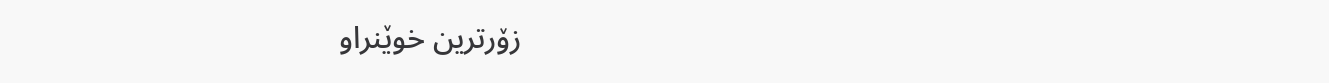زۆرترین خوێنراو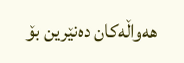هەواڵەکان دەنێرین بۆ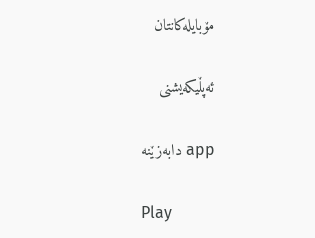مۆبایلەکانتان

ئەپڵیکەیشنی

app دابەزێنە

Play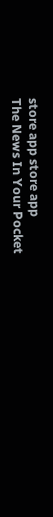store app store app
The News In Your Pocket